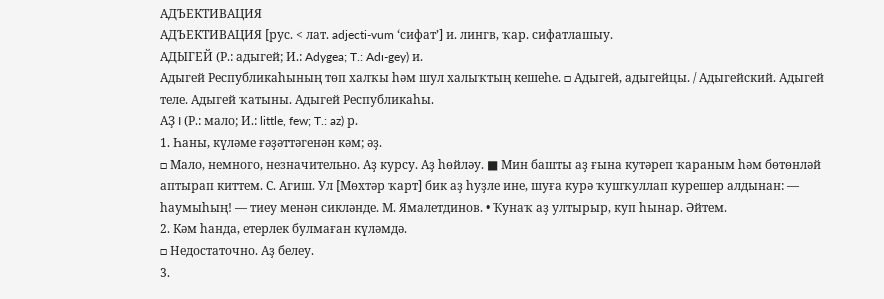АДЪЕКТИВАЦИЯ
АДЪЕКТИВАЦИЯ [рус. < лат. adjecti-vum ‘сифат’] и. лингв, ҡар. сифатлашыу.
АДЫГЕЙ (Р.: адыгей; И.: Adygea; T.: Adı-gey) и.
Адыгей Республикаһының төп халҡы һәм шул халыҡтың кешеһе. □ Адыгей, адыгейцы. / Адыгейский. Адыгей теле. Адыгей ҡатыны. Адыгей Республикаһы.
АҘ I (Р.: мало; И.: little, few; T.: az) р.
1. Һаны, күләме ғәҙәттәгенән кәм; әҙ.
□ Мало, немного, незначительно. Аҙ курсу. Аҙ һөйләу. ■ Мин башты аҙ ғына кутәреп ҡараным һәм бөтөнләй аптырап киттем. С. Агиш. Ул [Мөхтәр ҡарт] бик аҙ һуҙле ине, шуға курә ҡушҡуллап курешер алдынан: — һаумыһың! — тиеу менән сикләнде. М. Ямалетдинов. • Ҡунаҡ аҙ ултырыр, куп һынар. Әйтем.
2. Кәм һанда, етерлек булмаған күләмдә.
□ Недостаточно. Аҙ белеу.
3.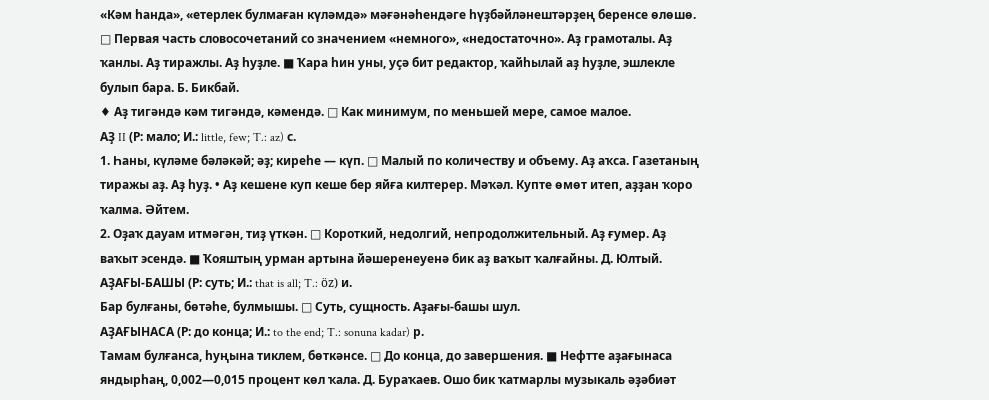«Кәм һанда», «етерлек булмаған күләмдә» мәғәнәһендәге һүҙбәйләнештәрҙең беренсе өлөшө. □ Первая часть словосочетаний со значением «немного», «недостаточно». Аҙ грамоталы. Аҙ ҡанлы. Аҙ тиражлы. Аҙ һуҙле. ■ Ҡара һин уны, уҫә бит редактор, ҡайһылай аҙ һуҙле, эшлекле булып бара. Б. Бикбай.
♦ Аҙ тигәндә кәм тигәндә, кәмендә. □ Как минимум, по меньшей мере, самое малое.
АҘ II (Р: мало; И.: little, few; T.: az) с.
1. Һаны, күләме бәләкәй; әҙ; киреһе — күп. □ Малый по количеству и объему. Аҙ аҡса. Газетаның тиражы аҙ. Аҙ һуҙ. • Аҙ кешене куп кеше бер яйға килтерер. Мәҡәл. Купте өмөт итеп, аҙҙан ҡоро ҡалма. Әйтем.
2. Оҙаҡ дауам итмәгән, тиҙ үткән. □ Короткий, недолгий, непродолжительный. Аҙ ғумер. Аҙ ваҡыт эсендә. ■ Ҡояштың урман артына йәшеренеуенә бик аҙ ваҡыт ҡалғайны. Д. Юлтый.
АҘАҒЫ-БАШЫ (Р: суть; И.: that is all; T.: öz) и.
Бар булғаны, бөтәһе, булмышы. □ Суть, сущность. Аҙағы-башы шул.
АҘАҒЫНАСА (Р: до конца; И.: to the end; T.: sonuna kadar) р.
Тамам булғанса, һуңына тиклем, бөткәнсе. □ До конца, до завершения. ■ Нефтте аҙағынаса яндырһаң, 0,002—0,015 процент көл ҡала. Д. Бураҡаев. Ошо бик ҡатмарлы музыкаль әҙәбиәт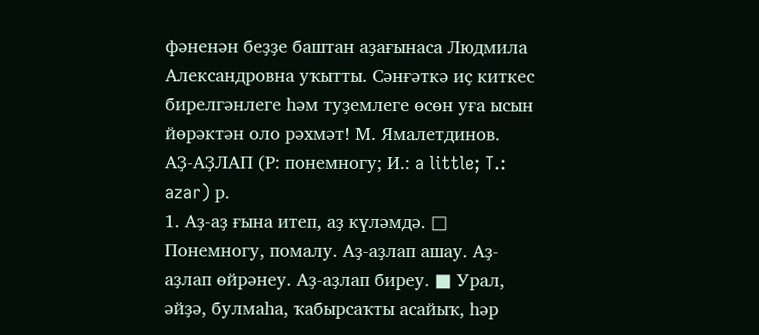фәненән беҙҙе баштан аҙағынаса Людмила Александровна уҡытты. Сәнғәткә иҫ киткес бирелгәнлеге һәм туҙемлеге өсөн уға ысын йөрәктән оло рәхмәт! М. Ямалетдинов.
АҘ-АҘЛАП (Р: понемногу; И.: a little; T.: azar) р.
1. Аҙ-аҙ ғына итеп, аҙ күләмдә. □ Понемногу, помалу. Аҙ-аҙлап ашау. Аҙ-аҙлап өйрәнеу. Аҙ-аҙлап биреу. ■ Урал, әйҙә, булмаһа, ҡабырсаҡты асайыҡ, һәр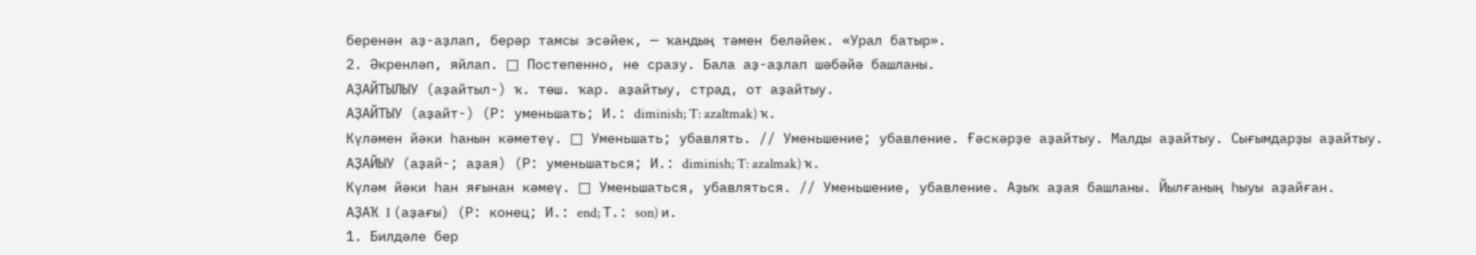беренән аҙ-аҙлап, берәр тамсы эсәйек, — ҡандың тәмен беләйек. «Урал батыр».
2. Әкренләп, яйлап. □ Постепенно, не сразу. Бала аҙ-аҙлап шәбәйә башланы.
АҘАЙТЫЛЫУ (аҙайтыл-) ҡ. төш. ҡар. аҙайтыу, страд, от аҙайтыу.
АҘАЙТЫУ (аҙайт-) (Р: уменьшать; И.: diminish; T: azaltmak) ҡ.
Күләмен йәки һанын кәметеү. □ Уменьшать; убавлять. // Уменьшение; убавление. Ғәскәрҙе аҙайтыу. Малды аҙайтыу. Сығымдарҙы аҙайтыу.
АҘАЙЫУ (аҙай-; аҙая) (Р: уменьшаться; И.: diminish; T: azalmak) ҡ.
Күләм йәки һан яғынан кәмеү. □ Уменьшаться, убавляться. // Уменьшение, убавление. Аҙыҡ аҙая башланы. Йылғаның һыуы аҙайған.
АҘАҠ I (аҙағы) (Р: конец; И.: end; Т.: son) и.
1. Билдәле бер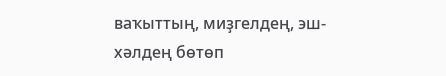ваҡыттың, миҙгелдең, эш-хәлдең бөтөп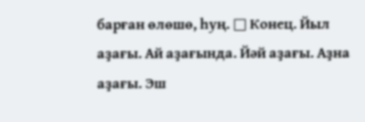барған өлөшө, һуң. □ Конец. Йыл аҙағы. Ай аҙағында. Йәй аҙағы. Аҙна аҙағы. Эш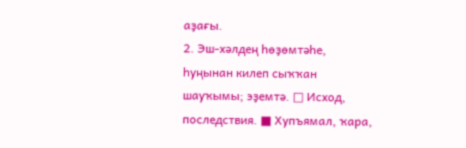аҙағы.
2. Эш-хәлдең һөҙөмтәһе, һуңынан килеп сыҡҡан шауҡымы; эҙемтә. □ Исход, последствия. ■ Хупъямал, ҡара,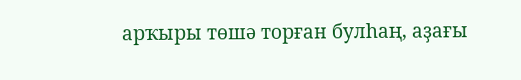арҡыры төшә торған булһаң, аҙағы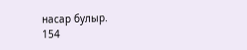насар булыр.
154